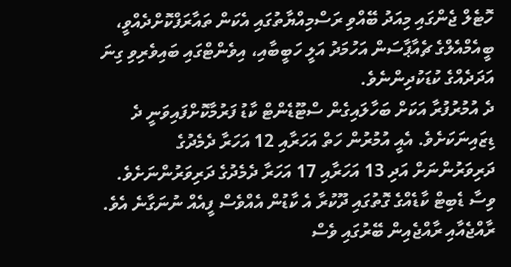ހޮޓެލް ޖެންގައި މިއަދު ބޭއްވި ރަސްމިއްޔާތުގައި އެކަން ތައާރަފްކޮށްދެއްވީ، ބީއެމްއެލްގެ ޗެއާޕާސަން އަހުމަދު އަލީ ހަބީބާއި، އިވެންޓްގައި ބައިވެރިވި ގިނަ އަދަދެއްގެ ކުޑަކުދިންނެވެ.
ދެ އުމުރުފުރާ އަކަށް ބަހާލައިގެން ސްޓޫޑެންޓް ކާޑު ފަރުމާކޮށްފައިވަނީ ދެ ޑިޒައިނަކަށެވެ. އެއީ އުމުރުން ހަތް އަހަރާއި 12 އަހަރާ ދެމެދުގެ ދަރިވަރުންނަށް އަދި 13 އަހަރާއި 17 އަހަރާ ދެމެދުގެ ދަރިވަރުންނަށެވެ.
ވިސާ ޑެބިޓް ކާޑެއްގެ ގޮތުގައި ދޫކުރާ އެ ކާޑުން އެއްވެސް ފީއެއް ނުނަގާނެ އެވެ. ރާއްޖެއާއި ރާއްޖެއިން ބޭރުގައި ވެސް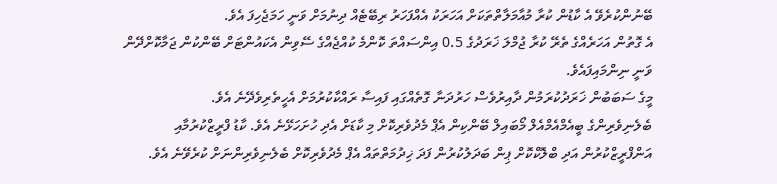ބޭނުންކުރެވޭ އެ ކާޑުން ކުރާ މުއާމަލާތްތަކަށް އަހަރަކު އެއްފަހަރު ރިބޭޓެއް ދިނުމަށް ވަނީ ހަމަޖެހިފަ އެވެ.
އެ ގޮތުން އަހަރެއްގެ ތެރޭ ކުރާ ޖުމްލަ ޚަރަދުގެ 0.5 އިންސައްތަ ކޮންމެ ކުއްޖެއްގެ ސޭވިން އެކައުންޓަށް ބޭންކުން ޖަމާކޮށްދޭން ވަނީ ނިންމައިފައެވެ.
މީގެ ސަބަބުން ޚަރަދުކުރަމުން ދާއިރުވެސް ހަރުދަނާ ގޮތެއްގައި ފައިސާ ރައްކާކުރުމަށް އެހީތެރިވެދޭނެ އެވެ.
ބެލެނިވެރިންގެ ބީއެމްއެމްއެލް މޯބައިލް ބޭންކިން އެޕް މެދުވެރިކޮށް މި ކާޑަށް އެދި ހުށަހަޅޭނެ އެވެ. ކާޑު ފްރީޒްކުރުމާއި އަންފްރީޒްކުރުން އަދި ބްލޮކްކޮށް ޕިން ބަދަލުކުރުން ފަދަ ޚިދުމަތްތައް އެޕް މެދުވެރިކޮށް ބެލެނިވެރިންނަށް ކުރެވޭނެ އެވެ.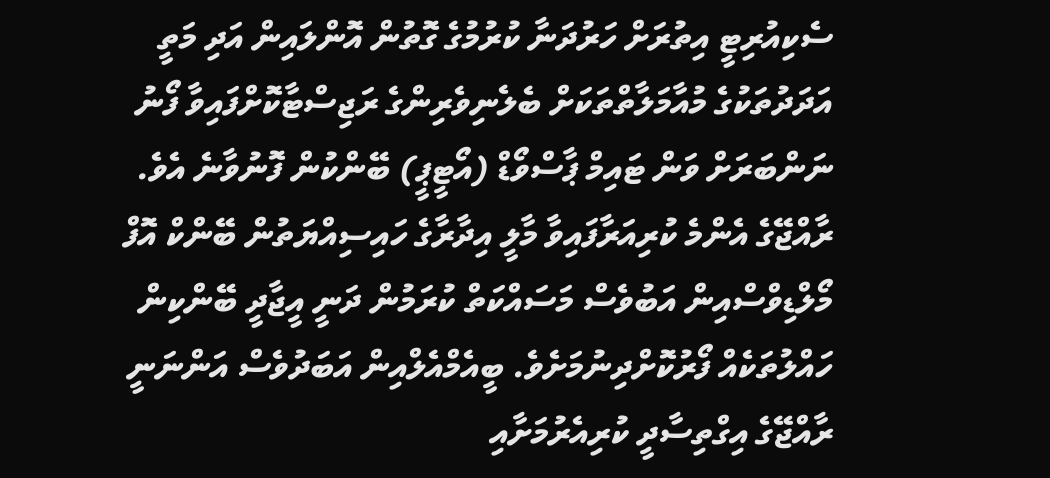ސެކިއުރިޓީ އިތުރަށް ހަރުދަނާ ކުރުމުގެ ގޮތުން އޮންލައިން އަދި މަތީ އަދަދުތަކުގެ މުއާމަލާތްތަކަށް ބެލެނިވެރިންގެ ރަޖިސްޓާކޮށްފައިވާ ފޯނު ނަންބަރަށް ވަން ޓައިމް ޕާސްވޯޑް (އޯޓީޕީ) ބޭންކުން ފޮނުވާނެ އެވެ.
ރާއްޖޭގެ އެންމެ ކުރިއަރާފައިވާ މާލީ އިދާރާގެ ހައިސިއްޔަތުން ބޭންކް އޮފް މޯލްޑިވްސްއިން އަބުވެސް މަސައްކަތް ކުރަމުން ދަނީ އީޖާދީ ބޭންކިން ހައްލުތަކެއް ފޯރުކޮށްދިނުމަށެވެ. ބީއެމްއެލްއިން އަބަދުވެސް އަންނަނީ ރާއްޖޭގެ އިގްތިސާދީ ކުރިއެރުމަށާއި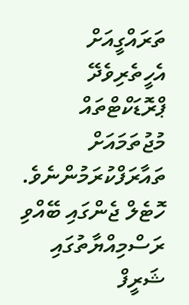ތަރައްގީއަށް އެހީތެރިވެދޭ ޕްރޮޑަކްޓްތައް މުޖުތަމައަށް ތައާރަފްކުރަމުންނެވެ.
ހޮޓެލް ޖެންގައި ބޭއްވި ރަސްމިއްޔާތުގައި ޝަރީފް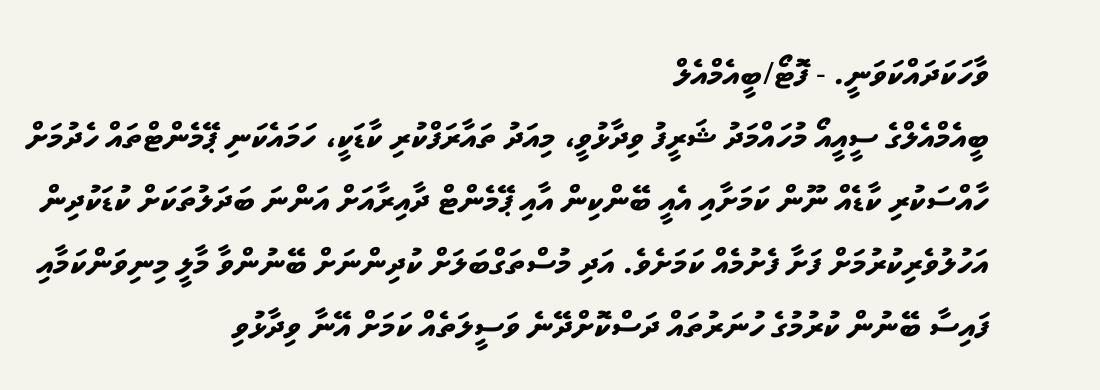ވާހަކަދައްކަވަނީ. - ފޮޓޯ/ބީއެމްއެލް
ބީއެމްއެލްގެ ސީއީއޯ މުހައްމަދު ޝަރީފު ވިދާޅުވީ، މިއަދު ތައާރަފްކުރި ކާޑަކީ، ހަމައެކަނި ޕޭމެންޓްތައް ހެދުމަށް ހާއްސަކުރި ކާޑެއް ނޫން ކަމަށާއި އެއީ ބޭންކިން އާއި ޕޭމެންޓް ދާއިރާއަށް އަންނަ ބަދަލުތަކަށް ކުޑަކުދިން އަހުލުވެރިކުރުމަށް ފަށާ ފެށުމެއް ކަމަށެވެ. އަދި މުސްތަގްބަލަށް ކުދިންނަށް ބޭނުންވާ މާލީ މިނިވަންކަމާއި ފައިސާ ބޭނުން ކުރުމުގެ ހުނަރުތައް ދަސްކޮށްދޭނެ ވަސީލަތެއް ކަމަށް އޭނާ ވިދާޅުވި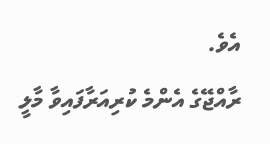އެވެ.
ރާއްޖޭގެ އެންމެ ކުރިއަރާފައިވާ މާލީ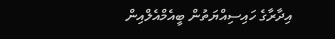އިދާރާގެ ހައިސިއްޔަތުން ބީއެމްއެލްއިން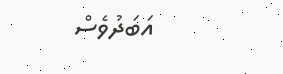އަބަދުވެސް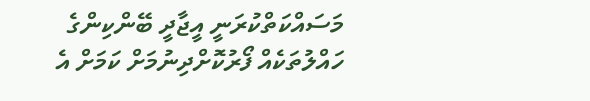މަސައްކަތްކުރަނީ އީޖާދީ ބޭންކިންގެ ހައްލުތަކެއް ފޯރުކޮށްދިނުމަށް ކަމަށް އެ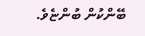ބޭންކުން ބުންޏެވެ.